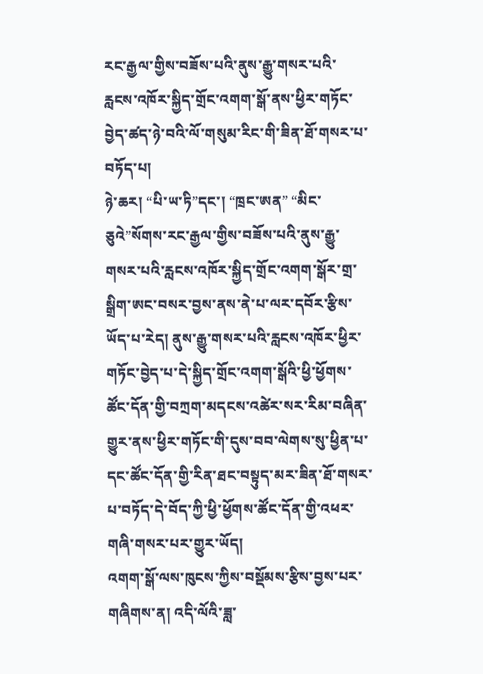རང་རྒྱལ་གྱིས་བཟོས་པའི་ནུས་རྒྱུ་གསར་པའི་རླངས་འཁོར་སྐྱིད་གྲོང་འགག་སྒོ་ནས་ཕྱིར་གཏོང་བྱེད་ཚད་ཉེ་བའི་ལོ་གསུམ་རིང་གི་ཟིན་ཐོ་གསར་པ་བཏོད་པ།
ཉེ་ཆར། “པི་ཡ་ཏི”དང་། “ཁྲང་ཨན” “མིང་ཅུའེ”སོགས་རང་རྒྱལ་གྱིས་བཟོས་པའི་ནུས་རྒྱུ་གསར་པའི་རླངས་འཁོར་སྐྱིད་གྲོང་འགག་སྒོར་གྲ་སྒྲིག་ཨང་བསར་བྱས་ནས་ནེ་པ་ལར་དབོར་རྩིས་ཡོད་པ་རེད། ནུས་རྒྱུ་གསར་པའི་རླངས་འཁོར་ཕྱིར་གཏོང་བྱེད་པ་དེ་སྐྱིད་གྲོང་འགག་སྒོའི་ཕྱི་ཕྱོགས་ཚོང་དོན་གྱི་བཀྲག་མདངས་འཚེར་སར་རིམ་བཞིན་གྱུར་ནས་ཕྱིར་གཏོང་གི་དུས་བབ་ལེགས་སུ་ཕྱིན་པ་དང་ཚོང་དོན་གྱི་རིན་ཐང་བསྟུད་མར་ཟིན་ཐོ་གསར་པ་བཏོད་དེ་བོད་ཀྱི་ཕྱི་ཕྱོགས་ཚོང་དོན་གྱི་འཕར་གཞི་གསར་པར་གྱུར་ཡོད།
འགག་སྒོ་ལས་ཁུངས་ཀྱིས་བསྡོམས་རྩིས་བྱས་པར་གཞིགས་ན། འདི་ལོའི་ཟླ་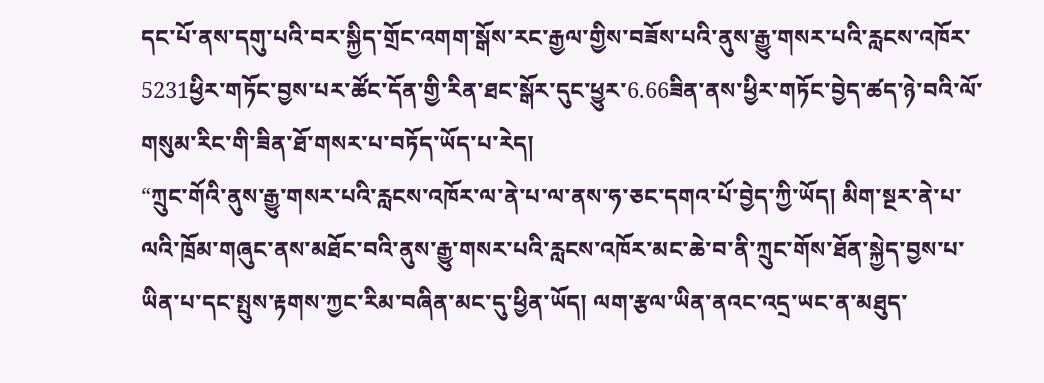དང་པོ་ནས་དགུ་པའི་བར་སྐྱིད་གྲོང་འགག་སྒོས་རང་རྒྱལ་གྱིས་བཟོས་པའི་ནུས་རྒྱུ་གསར་པའི་རླངས་འཁོར་5231ཕྱིར་གཏོང་བྱས་པར་ཚོང་དོན་གྱི་རིན་ཐང་སྒོར་དུང་ཕྱུར་6.66ཟིན་ནས་ཕྱིར་གཏོང་བྱེད་ཚད་ཉེ་བའི་ལོ་གསུམ་རིང་གི་ཟིན་ཐོ་གསར་པ་བཏོད་ཡོད་པ་རེད།
“ཀྲུང་གོའི་ནུས་རྒྱུ་གསར་པའི་རླངས་འཁོར་ལ་ནེ་པ་ལ་ནས་ཧ་ཅང་དགའ་པོ་བྱེད་ཀྱི་ཡོད། མིག་སྔར་ནེ་པ་ལའི་ཁྲོམ་གཞུང་ནས་མཐོང་བའི་ནུས་རྒྱུ་གསར་པའི་རླངས་འཁོར་མང་ཆེ་བ་ནི་ཀྲུང་གོས་ཐོན་སྐྱེད་བྱས་པ་ཡིན་པ་དང་སྤུས་རྟགས་ཀྱང་རིམ་བཞིན་མང་དུ་ཕྱིན་ཡོད། ལག་རྩལ་ཡིན་ནའང་འདྲ་ཡང་ན་མཐུད་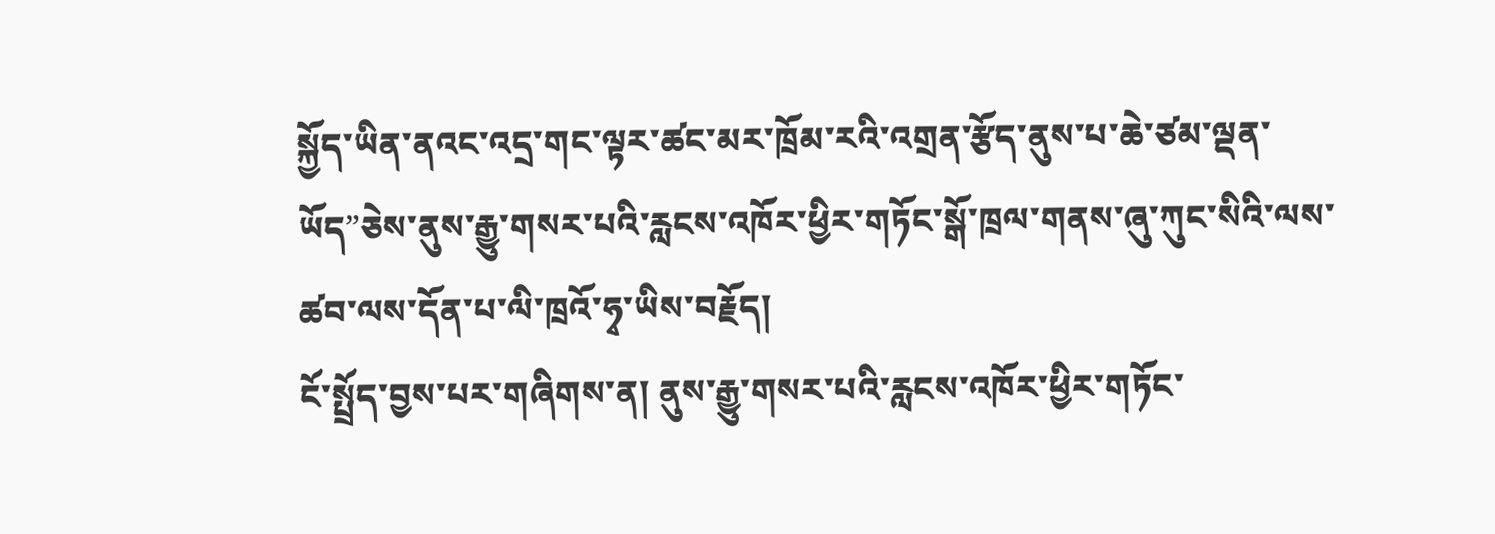སྐྱོད་ཡིན་ནའང་འདྲ་གང་ལྟར་ཚང་མར་ཁྲོམ་རའི་འགྲན་རྩོད་ནུས་པ་ཆེ་ཙམ་ལྡན་ཡོད”ཅེས་ནུས་རྒྱུ་གསར་པའི་རླངས་འཁོར་ཕྱིར་གཏོང་སྒོ་ཁྲལ་གནས་ཞུ་ཀུང་སིའི་ལས་ཚབ་ལས་དོན་པ་ལི་ཁྲའོ་ཧྭ་ཡིས་བརྗོད།
ངོ་སྤྲོད་བྱས་པར་གཞིགས་ན། ནུས་རྒྱུ་གསར་པའི་རླངས་འཁོར་ཕྱིར་གཏོང་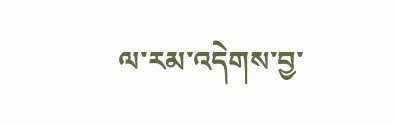ལ་རམ་འདེགས་བྱ་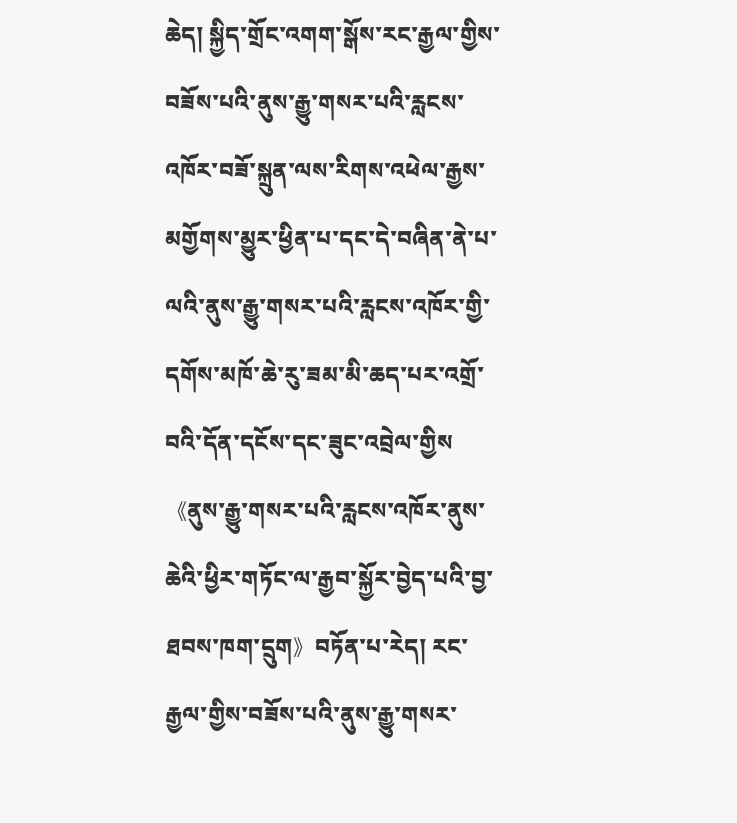ཆེད། སྐྱིད་གྲོང་འགག་སྒོས་རང་རྒྱལ་གྱིས་བཟོས་པའི་ནུས་རྒྱུ་གསར་པའི་རླངས་འཁོར་བཟོ་སྐྲུན་ལས་རིགས་འཕེལ་རྒྱས་མགྱོགས་མྱུར་ཕྱིན་པ་དང་དེ་བཞིན་ནེ་པ་ལའི་ནུས་རྒྱུ་གསར་པའི་རླངས་འཁོར་གྱི་དགོས་མཁོ་ཆེ་རུ་ཟམ་མི་ཆད་པར་འགྲོ་བའི་དོན་དངོས་དང་ཟུང་འབྲེལ་གྱིས《ནུས་རྒྱུ་གསར་པའི་རླངས་འཁོར་ནུས་ཆེའི་ཕྱིར་གཏོང་ལ་རྒྱབ་སྐྱོར་བྱེད་པའི་བྱ་ཐབས་ཁག་དྲུག》བཏོན་པ་རེད། རང་རྒྱལ་གྱིས་བཟོས་པའི་ནུས་རྒྱུ་གསར་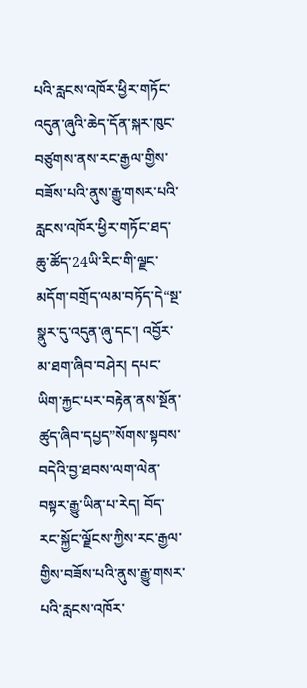པའི་རླངས་འཁོར་ཕྱིར་གཏོང་འདུན་ཞུའི་ཆེད་དོན་སྐར་ཁུང་བཙུགས་ནས་རང་རྒྱལ་གྱིས་བཟོས་པའི་ནུས་རྒྱུ་གསར་པའི་རླངས་འཁོར་ཕྱིར་གཏོང་ཐད་ཆུ་ཚོད་24ཡི་རིང་གི་ལྗང་མདོག་བགྲོད་ལམ་བཏོད་དེ“སྔ་སྣུར་དུ་འདུན་ཞུ་དང་། འབྱོར་མ་ཐག་ཞིབ་བཤེར། དཔང་ཡིག་རྐྱང་པར་བརྟེན་ནས་སྔོན་ཚུད་ཞིབ་དཔྱད”སོགས་སྟབས་བདེའི་བྱ་ཐབས་ལག་ལེན་བསྟར་རྒྱུ་ཡིན་པ་རེད། བོད་རང་སྐྱོང་ལྗོངས་ཀྱིས་རང་རྒྱལ་གྱིས་བཟོས་པའི་ནུས་རྒྱུ་གསར་པའི་རླངས་འཁོར་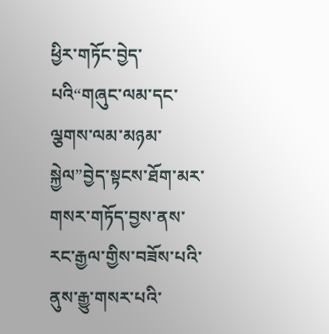ཕྱིར་གཏོང་བྱེད་པའི“གཞུང་ལམ་དང་ལྕགས་ལམ་མཉམ་སྐྱེལ”བྱེད་སྟངས་ཐོག་མར་གསར་གཏོད་བྱས་ནས་རང་རྒྱལ་གྱིས་བཟོས་པའི་ནུས་རྒྱུ་གསར་པའི་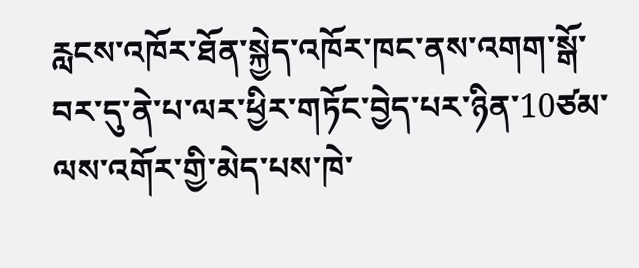རླངས་འཁོར་ཐོན་སྐྱེད་འཁོར་ཁང་ནས་འགག་སྒོ་བར་དུ་ནེ་པ་ལར་ཕྱིར་གཏོང་བྱེད་པར་ཉིན་10ཙམ་ལས་འགོར་གྱི་མེད་པས་ཁེ་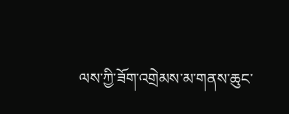ལས་ཀྱི་ཟོག་འགྲེམས་མ་གནས་ཆུང་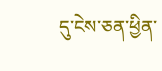དུ་ངེས་ཅན་ཕྱིན་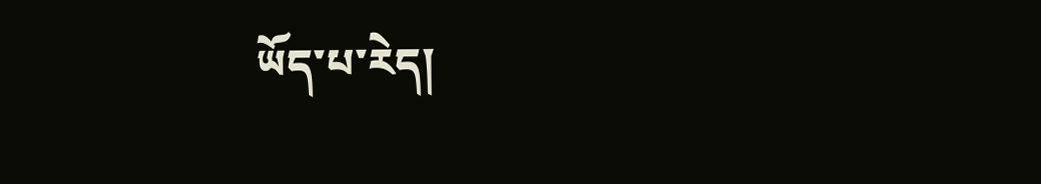ཡོད་པ་རེད།